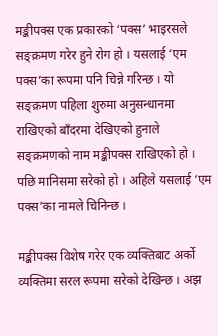मङ्कीपक्स एक प्रकारको ‘पक्स’ भाइरसले सङ्क्रमण गरेर हुने रोग हो । यसलाई ‘एम पक्स’का रूपमा पनि चिन्ने गरिन्छ । यो सङ्क्रमण पहिला शुरुमा अनुसन्धानमा राखिएको बाँदरमा देखिएको हुनाले सङ्क्रमणको नाम मङ्कीपक्स राखिएको हो । पछि मानिसमा सरेको हो । अहिले यसलाई ‘एम पक्स’का नामले चिनिन्छ ।

मङ्कीपक्स विशेष गरेर एक व्यक्तिबाट अर्को व्यक्तिमा सरल रूपमा सरेको देखिन्छ । अझ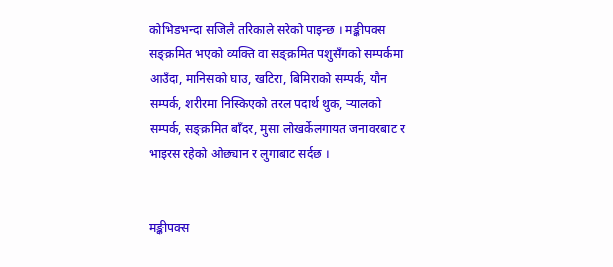कोभिडभन्दा सजिलै तरिकाले सरेको पाइन्छ । मङ्कीपक्स सङ्क्रमित भएको व्यक्ति वा सङ्क्रमित पशुसँगको सम्पर्कमा आउँदा, मानिसको घाउ, खटिरा, बिमिराको सम्पर्क, यौन सम्पर्क, शरीरमा निस्किएको तरल पदार्थ थुक, र्‍यालको सम्पर्क, सङ्क्रमित बाँदर, मुसा लोखर्केलगायत जनावरबाट र भाइरस रहेको ओछ्यान र लुगाबाट सर्दछ ।


मङ्कीपक्स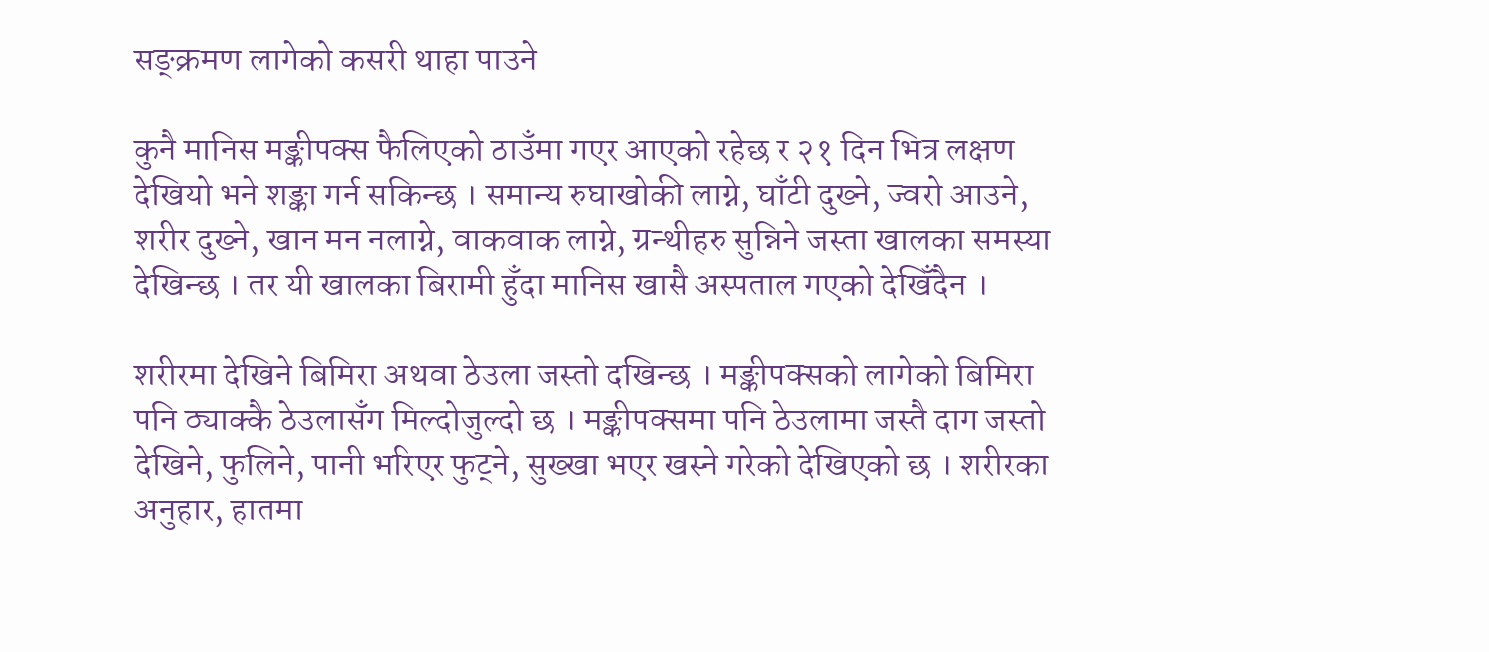सङ्क्रमण लागेको कसरी थाहा पाउने

कुनै मानिस मङ्कीपक्स फैलिएको ठाउँमा गएर आएको रहेछ र २१ दिन भित्र लक्षण देखियो भने शङ्का गर्न सकिन्छ । समान्य रुघाखोकी लाग्ने, घाँटी दुख्ने, ज्वरो आउने, शरीर दुख्ने, खान मन नलाग्ने, वाकवाक लाग्ने, ग्रन्थीहरु सुन्निने जस्ता खालका समस्या देखिन्छ । तर यी खालका बिरामी हुँदा मानिस खासै अस्पताल गएको देखिँदैन ।

शरीरमा देखिने बिमिरा अथवा ठेउला जस्तो दखिन्छ । मङ्कीपक्सको लागेको बिमिरा पनि ठ्याक्कै ठेउलासँग मिल्दोजुल्दो छ । मङ्कीपक्समा पनि ठेउलामा जस्तै दाग जस्तो देखिने, फुलिने, पानी भरिएर फुट्ने, सुख्खा भएर खस्ने गरेको देखिएको छ । शरीरका अनुहार, हातमा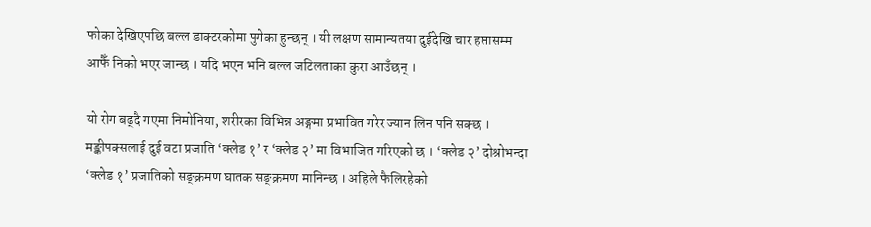फोका देखिएपछि बल्ल डाक्टरकोमा पुगेका हुन्छन् । यी लक्षण सामान्यतया दुईदेखि चार हप्तासम्म आफैँ निको भएर जान्छ । यदि भएन भनि बल्ल जटिलताका कुरा आउँछन् ।

यो रोग बढ्दै गएमा निमोनिया, शरीरका विभिन्न अङ्गमा प्रभावित गरेर ज्यान लिन पनि सक्छ । मङ्कीपक्सलाई दुई वटा प्रजाति ‘क्लेड १’ र ‘क्लेड २’ मा विभाजित गरिएको छ । ‘क्लेड २’ दोश्रोभन्दा ‘क्लेड १’ प्रजातिको सङ्क्रमण घातक सङ्क्रमण मानिन्छ । अहिले फैलिरहेको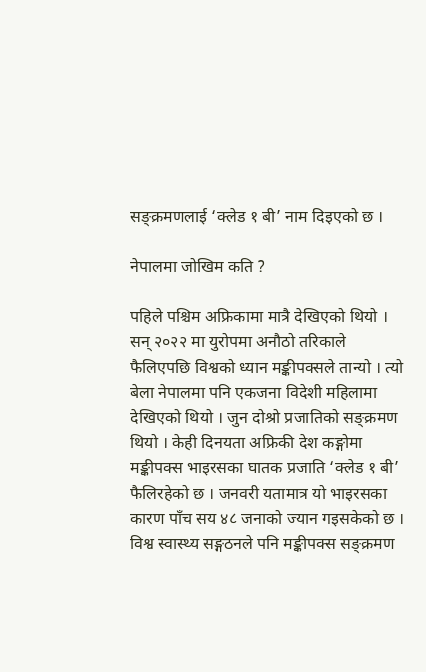सङ्क्रमणलाई ‘क्लेड १ बी’ नाम दिइएको छ ।

नेपालमा जोखिम कति ?

पहिले पश्चिम अफ्रिकामा मात्रै देखिएको थियो । सन् २०२२ मा युरोपमा अनौठो तरिकाले फैलिएपछि विश्वको ध्यान मङ्कीपक्सले तान्यो । त्यो बेला नेपालमा पनि एकजना विदेशी महिलामा देखिएको थियो । जुन दोश्रो प्रजातिको सङ्क्रमण थियो । केही दिनयता अफ्रिकी देश कङ्गोमा मङ्कीपक्स भाइरसका घातक प्रजाति ‘क्लेड १ बी’ फैलिरहेको छ । जनवरी यतामात्र यो भाइरसका कारण पाँच सय ४८ जनाको ज्यान गइसकेको छ । विश्व स्वास्थ्य सङ्गठनले पनि मङ्कीपक्स सङ्क्रमण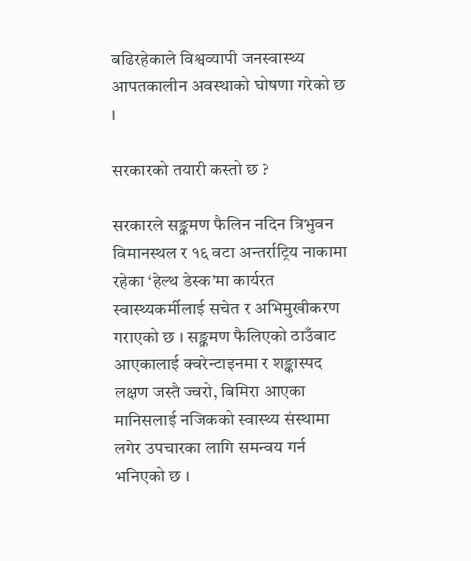बढिरहेकाले विश्वव्यापी जनस्वास्थ्य आपतकालीन अवस्थाको घोषणा गरेको छ ।

सरकारको तयारी कस्तो छ ?

सरकारले सङ्क्रमण फैलिन नदिन त्रिभुवन विमानस्थल र १६ वटा अन्तर्राट्रिय नाकामा रहेका ‘हेल्थ डेस्क’मा कार्यरत स्वास्थ्यकर्मीलाई सचेत र अभिमुखीकरण गराएको छ । सङ्क्रमण फैलिएको ठाउँबाट आएकालाई क्वरेन्टाइनमा र शङ्कास्पद लक्षण जस्तै ज्वरो, बिमिरा आएका मानिसलाई नजिकको स्वास्थ्य संस्थामा लगेर उपचारका लागि समन्वय गर्न भनिएको छ ।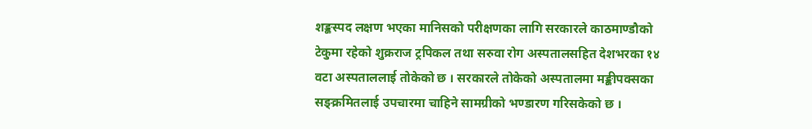शङ्कस्पद लक्षण भएका मानिसको परीक्षणका लागि सरकारले काठमाण्डौको टेकुमा रहेको शुक्रराज ट्रपिकल तथा सरुवा रोग अस्पतालसहित देशभरका १४ वटा अस्पताललाई तोकेको छ । सरकारले तोकेको अस्पतालमा मङ्कीपक्सका सङ्क्रमितलाई उपचारमा चाहिने सामग्रीको भण्डारण गरिसकेको छ ।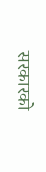सरकारको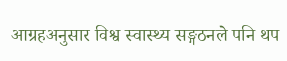आग्रहअनुसार विश्व स्वास्थ्य सङ्गठनले पनि थप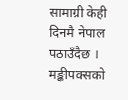सामाग्री केही दिनमै नेपाल पठाउँदैछ । मङ्कीपक्सको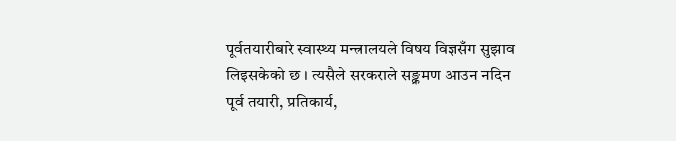पूर्वतयारीबारे स्वास्थ्य मन्त्रालयले विषय विज्ञसँग सुझाव लिइसकेको छ । त्यसैले सरकराले सङ्क्रमण आउन नदिन पूर्व तयारी, प्रतिकार्य,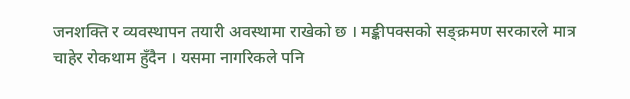जनशक्ति र व्यवस्थापन तयारी अवस्थामा राखेको छ । मङ्कीपक्सको सङ्क्रमण सरकारले मात्र चाहेर रोकथाम हुँदैन । यसमा नागरिकले पनि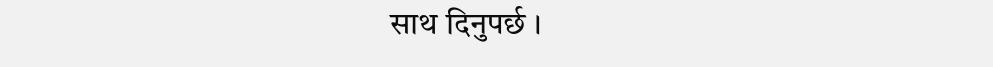साथ दिनुपर्छ ।